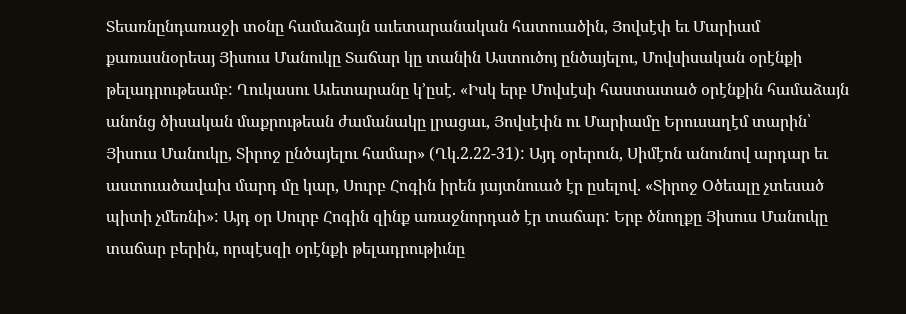Տեառնընդառաջի տօնը համաձայն աւետարանական հատուածին, Յովսէփ եւ Մարիամ քառասնօրեայ Յիսուս Մանուկը Տաճար կը տանին Աստուծոյ ընծայելու, Մովսիսական օրէնքի թելադրութեամբ: Ղուկասու Աւետարանը կ’ըսէ. «Իսկ երբ Մովսէսի հաստատած օրէնքին համաձայն անոնց ծիսական մաքրութեան ժամանակը լրացաւ, Յովսէփն ու Մարիամը Երուսաղէմ տարին՝ Յիսուս Մանուկը, Տիրոջ ընծայելու համար» (Ղկ.2.22-31): Այդ օրերուն, Սիմէոն անունով արդար եւ աստուածավախ մարդ մը կար, Սուրբ Հոգին իրեն յայտնուած էր ըսելով. «Տիրոջ Օծեալը չտեսած պիտի չմեռնի»: Այդ օր Սուրբ Հոգին զինք առաջնորդած էր տաճար: Երբ ծնողքը Յիսուս Մանուկը տաճար բերին, որպէսզի օրէնքի թելադրութիւնը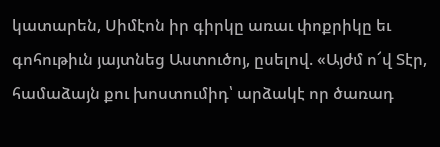կատարեն, Սիմէոն իր գիրկը առաւ փոքրիկը եւ գոհութիւն յայտնեց Աստուծոյ, ըսելով. «Այժմ ո՜վ Տէր, համաձայն քու խոստումիդ՝ արձակէ որ ծառադ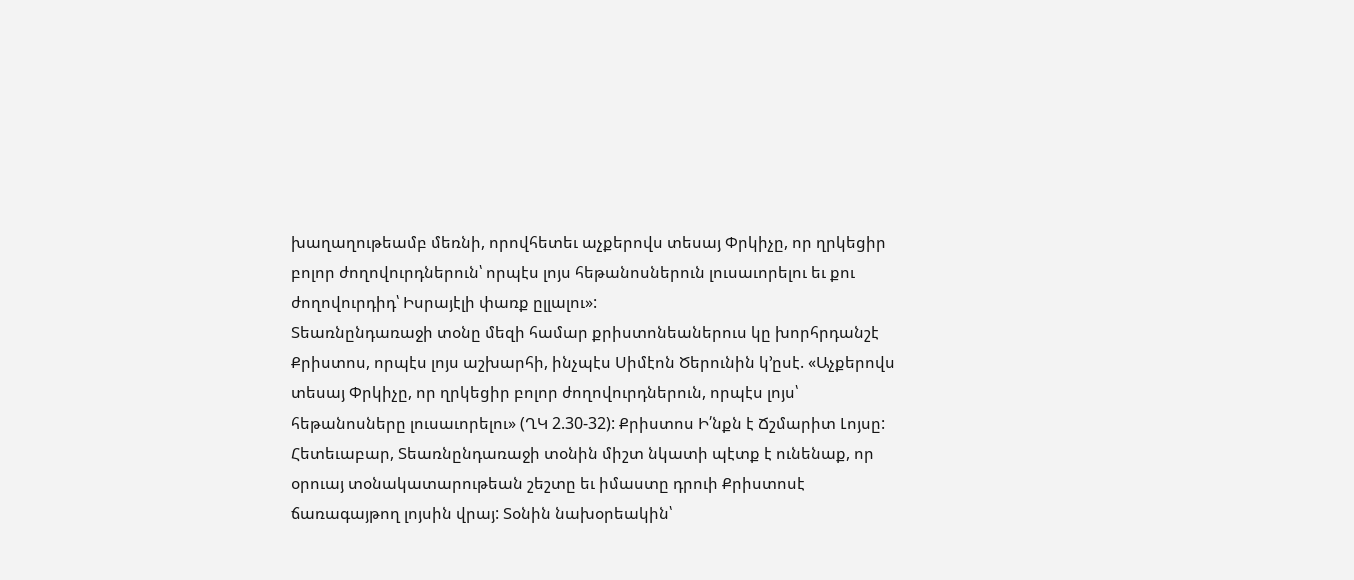խաղաղութեամբ մեռնի, որովհետեւ աչքերովս տեսայ Փրկիչը, որ ղրկեցիր բոլոր ժողովուրդներուն՝ որպէս լոյս հեթանոսներուն լուսաւորելու եւ քու ժողովուրդիդ՝ Իսրայէլի փառք ըլլալու»:
Տեառնընդառաջի տօնը մեզի համար քրիստոնեաներուս կը խորհրդանշէ Քրիստոս, որպէս լոյս աշխարհի, ինչպէս Սիմէոն Ծերունին կ’ըսէ. «Աչքերովս տեսայ Փրկիչը, որ ղրկեցիր բոլոր ժողովուրդներուն, որպէս լոյս՝ հեթանոսները լուսաւորելու» (ՂԿ 2.30-32): Քրիստոս Ի՛նքն է Ճշմարիտ Լոյսը: Հետեւաբար, Տեառնընդառաջի տօնին միշտ նկատի պէտք է ունենաք, որ օրուայ տօնակատարութեան շեշտը եւ իմաստը դրուի Քրիստոսէ ճառագայթող լոյսին վրայ: Տօնին նախօրեակին՝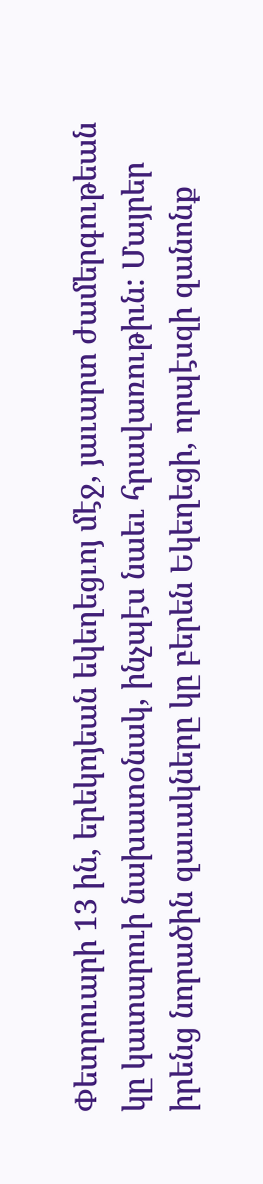Փետրուարի 13 ին, երեկոյեան եկեղեցւոյ մէջ, յաւարտ ժամերգութեան կը կատարուի նախատօնակ, ինչպէս նաեւ հրավառութիւն: Մայրեր իրենց նորածին զաւակները կը բերեն Եկեղեցի, որպէսզի զանոնք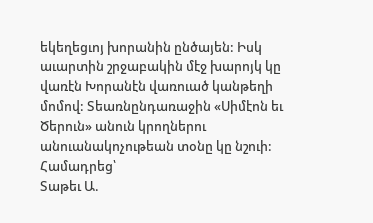եկեղեցւոյ խորանին ընծայեն: Իսկ աւարտին շրջաբակին մէջ խարոյկ կը վառէն Խորանէն վառուած կանթեղի մոմով: Տեառնընդառաջին «Սիմէոն եւ Ծերուն» անուն կրողներու անուանակոչութեան տօնը կը նշուի:
Համադրեց՝
Տաթեւ Ա.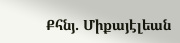Քհնյ. Միքայէլեան